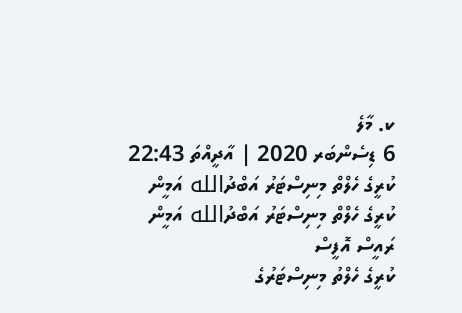ކ. މާލެ
6 ޑިސެންބަރ 2020 | އާދީއްތަ 22:43
ކުރީގެ ހެލްތް މިނިސްޓަރު އަބްދުالله އަމީން
ކުރީގެ ހެލްތް މިނިސްޓަރު އަބްދުالله އަމީން
ރައީސް އޮފީސް
ކުރީގެ ހެލްތު މިނިސްޓަރުގެ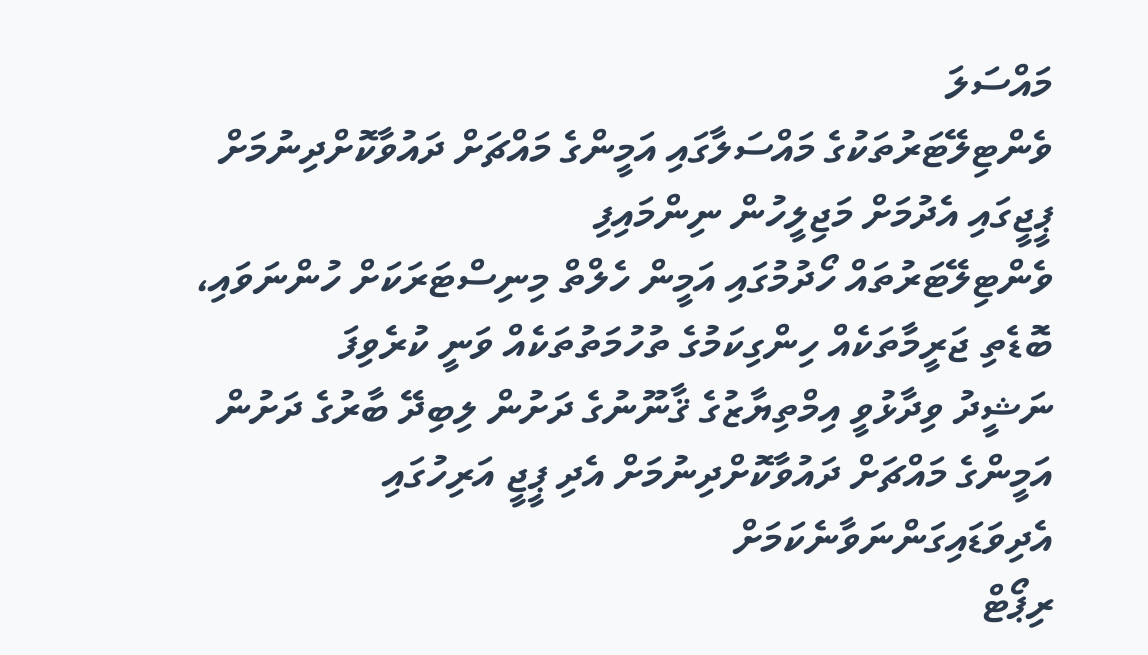މައްސަލަ
ވެންޓިލޭޓަރުތަކުގެ މައްސަލާގައި އަމީންގެ މައްޗަށް ދައުވާކޮށްދިނުމަށް ޕީޖީގައި އެދުމަށް މަޖިލީހުން ނިންމައިފި
ވެންޓިލޭޓަރުތައް ހޯދުމުގައި އަމީން ހެލްތް މިނިސްޓަރަކަށް ހުންނަވައި، ބޮޑެތި ޖަރީމާތަކެއް ހިންގިކަމުގެ ތުހުމަތުތަކެއް ވަނީ ކުރެވިފަ
ނަޝީދު ވިދާޅުވީ އިމްތިޔާޒުގެ ޤާނޫނުގެ ދަށުން ލިބިދޭ ބާރުގެ ދަށުން އަމީންގެ މައްޗަށް ދައުވާކޮށްދިނުމަށް އެދި ޕީޖީ އަރިހުގައި އެދިވަޑައިގަންނަވާނެކަމަށް
ރިޕޯޓް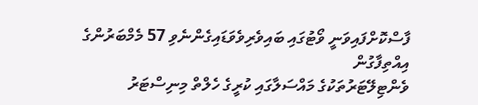ފާސްކޮށްފައިވަނީ ވޯޓުގައި ބައިވެރިވެވަޑައިގެންނެވި 57 މެމްބަރުންގެ އިއްތިފާގުން
ވެންޓިލޭޓަރުތަކުގެ މައްސަލާގައި ކުރީގެ ހެލްތް މިނިސްޓަރު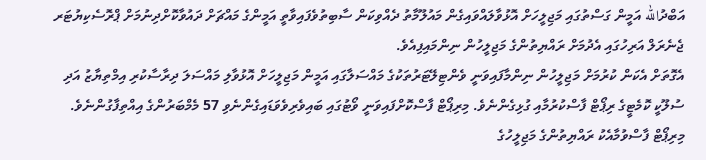އަބްދުالله އަމީން ގަސްތުގައި މަޖިލީހަށް އޮޅުވާލައްވައިގެން މައުލޫމާތު ދެއްވިކަން ސާބިތުވެފައިވާތީ އަމީންގެ މައްޗަށް ދައުވާކޮށްދިނުމަށް ޕްރޮސެކިޔުޓަރ ޖެނެރަލް އަރިހުގައި އެދުމަށް ރައްޔިތުންގެ މަޖިލީހުން ނިންމައިފިއެވެ.
އެގޮތަށް އެކަން ކުރުމަށް މަޖިލީހުން ނިންމާފައިވަނީ ވެންޓިލޭޓަރުތަކުގެ މައްސަލާގައި އަމީން މަޖިލީހަށް އޮޅުވާލި މައްސަލަ ދިރާސާކުރި އިމްތިޔާޒު އަދި ސުލޫކީ ކޮމެޓީގެ ރިޕޯޓް ފާސްކުރުމާއި ގުޅިގެންނެވެ. މިރިޕޯޓް ފާސްކޮށްފައިވަނީ ވޯޓުގައި ބައިވެރިވެވަޑައިގެންނެވި 57 މެމްބަރުންގެ އިއްތިފާގުންނެވެ.
މިރިޕޯޓް ފާސްވުމާއެކު ރައްޔިތުންގެ މަޖިލީހުގެ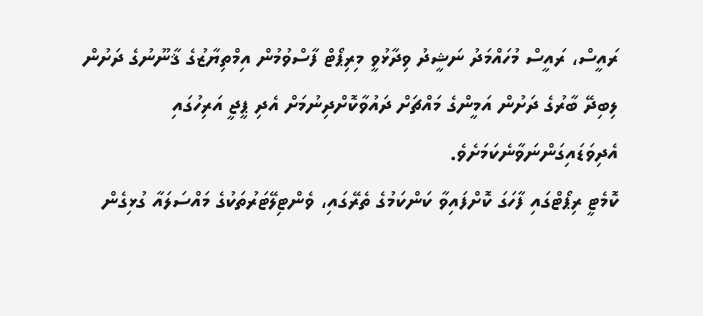ރައީސް، ރައީސް މުހައްމަދު ނަޝީދު ވިދާޅުވީ މިރިޕޯޓް ފާސްވުމުން އިމްތިޔާޒުގެ ޤާނޫނުގެ ދަށުން ލިބިދޭ ބާރުގެ ދަށުން އަމީންގެ މައްޗަށް ދައުވާކޮށްދިނުމަށް އެދި ޕީޖީ އަރިހުގައި އެދިވަޑައިގަންނަވާނެކަމަށެވެ.
ކޮމެޓީ ރިޕޯޓްގައި ފާހަގަ ކޮށްފައިވާ ކަންކަމުގެ ތެރޭގައި، ވެންޓިލޭޓަރުތަކުގެ މައްސަލައާ ގުޅިގެން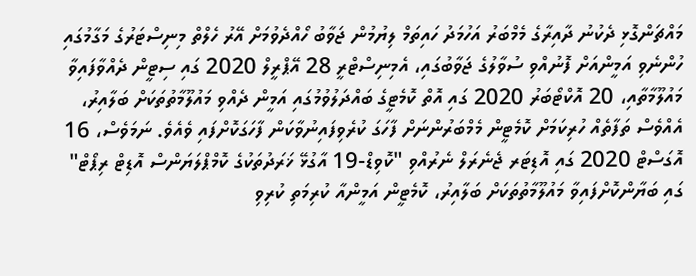މައްޗަންގޮޅި ދެކުނު ދާއިރާގެ މެމްބަރު އަހުމަދު ހައިތަމް ލިޔުމުން ޖަވާބު ހޯއްދެވުމަށް އޭރު ހެލްތް މިނިސްޓަރުގެ މަގާމުގައި ހުންނެވި އަމީންއަށް ފޮނުއްވި ސުވާލުގެ ޖަވާބުގައި، އެމިނިސްޓްރީ 28 އޭޕްރީލް 2020 ގައި ސިޓީން ދެއްވާފައިވާ މައުލޫމާތާއި، 20 އޮކްޓޯބަރު 2020 ގައި އޮތް ކޮމެޓީގެ ބައްދަލުވުމުގައި އަމީން ދެއްވި މައުލޫމާތުތަކަށް ބަލާއިރު، އެއްވެސް ތަފާތެއް ހުރިކަމަށް ކޮމެޓީން މެމްބަރުންނަށް ފާހަގަ ކުރެވިފައިނުވާކަން ފާހަގަކޮށްފައި ވެއެވެ. ނަމަވެސް، 16 އޮގަސްޓް 2020 ގައި އޮޑިޓަރ ޖެނެރަލް ނެރުއްވި "ކޮވިޑް-19 އާގުޅޭ ޚަރަދުތަކުގެ ކޮމްޕްލަޔަންސް އޮޑިޓް ރިޕޯޓް" ގައި ބަޔާންކޮށްފައިވާ މައުލޫމާތުތަކަށް ބަލާއިރު، ކޮމެޓީން އަމީންއާ ކުރިމަތި ކުރިވި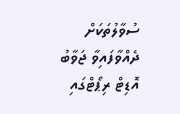ސުވާލުތަކަށް ދެއްވާފައިވާ ޖަވާބު އޮޑިޓް ރިޕޯޓްގައި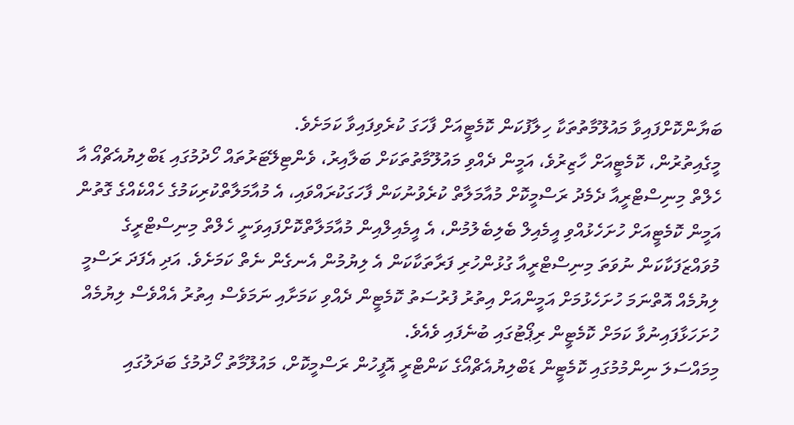ބަޔާންކޮށްފައިވާ މައުލޫމާތުތަކާ ހިލާފުކަން ކޮމެޓީއަށް ފާހަގަ ކުރެވިފައިވާ ކަމަށެވެ.
މީގެއިތުރުން، ކޮމެޓީއަށް ހާޒިރުވެ، އަމީން ދެއްވި މައުލޫމާތުތަކަށް ބަލާއިރު، ވެންޓިލޭޓަރުތައް ހޯދުމުގައި ޑަބްލިޔުއެޗްއޯ އާ ހެލްތް މިނިސްޓްރީއާ ދެމެދު ރަސްމީކޮށް މުއާމަލާތް ކުރެވުނުކަން ފާހަގަކުރައްވައި، އެ މުއާމަލާތްކުރިކަމުގެ ހެއްކެއްގެ ގޮތުން އަމީން ކޮމެޓީއަށް ހުށަހެޅުއްވި އީމެއިލް ބެލިބެލުމުން، އެ އީމެއިލްއިން މުއާމަލާތްކޮށްފައިވަނީ ހެލްތް މިނިސްޓްރީގެ މުވައްޒަފަކާކަން ނުވަތަ މިނިސްޓްރީއާ ގުޅުންހުރި ފަރާތަކާކަން އެ ލިޔުމުން އެނގެން ނެތް ކަމަށެވެ. އަދި އެފަދަ ރަސްމީ ލިޔުމެއް އޮތްނަމަ ހުށަހެޅުމަށް އަމީންއަށް އިތުރު ފުރުސަތު ކޮމެޓީން ދެއްވި ކަމަށާއި ނަމަވެސް އިތުރު އެއްވެސް ލިޔުމެއް ހުށަހަޅާފައިނުވާ ކަމަށް ކޮމެޓީން ރިޕޯޓުގައި ބުނެފައި ވެއެވެ.
މިމައްސަލަ ނިންމުމުގައި ކޮމެޓީން ޑަބްލިޔުއެޗްއޯގެ ކަންޓްރީ އޮފީހުން ރަސްމީކޮށް، މައުލޫމާތު ހޯދުމުގެ ބަދަލުގައި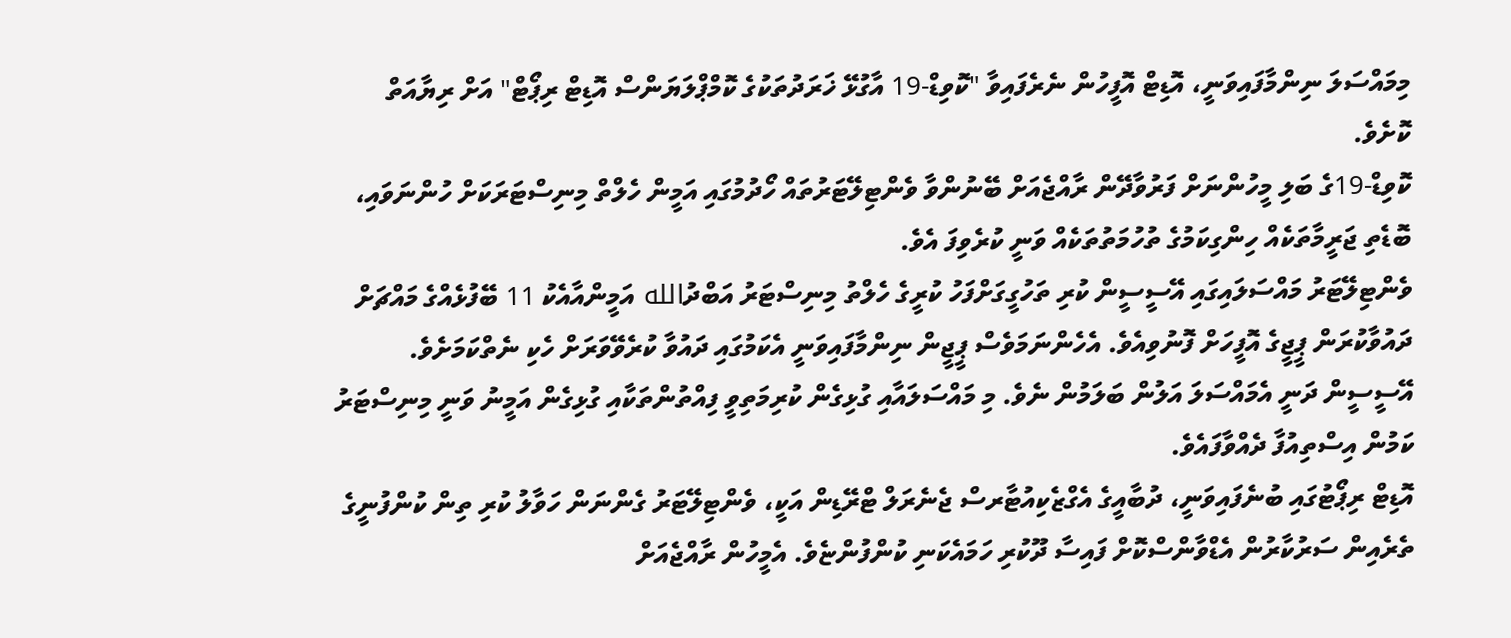މިމައްސަލަ ނިންމާފައިވަނީ، އޮޑިޓް އޮފީހުން ނެރެފައިވާ "ކޮވިޑް-19 އާގުޅޭ ޚަރަދުތަކުގެ ކޮމްޕްލަޔަންސް އޮޑިޓް ރިޕޯޓް" އަށް ރިޔާއަތް ކޮށެވެ.
ކޮވިޑް-19ގެ ބަލި މީހުންނަށް ފަރުވާދޭން ރާއްޖެއަށް ބޭނުންވާ ވެންޓިލޭޓަރުތައް ހޯދުމުގައި އަމީން ހެލްތް މިނިސްޓަރަކަށް ހުންނަވައި، ބޮޑެތި ޖަރީމާތަކެއް ހިންގިކަމުގެ ތުހުމަތުތަކެއް ވަނީ ކުރެވިފަ އެވެ.
ވެންޓިލޭޓަރު މައްސަލައިގައި އޭސީސީން ކުރި ތަހުގީގަށްފަހު ކުރީގެ ހެލްތު މިނިސްޓަރު އަބްދުالله އަމީންއާއެކު 11 ބޭފުޅެއްގެ މައްޗަށް ދައުވާކުރަން ޕީޖީގެ އޮފީހަށް ފޮނުވިއެވެ. އެހެންނަމަވެސް ޕީޖީން ނިންމާފައިވަނީ އެކަމުގައި ދައުވާ ކުރެވޭވަރަށް ހެކި ނެތްކަމަށެވެ. އޭސީސީން ދަނީ އެމައްސަލަ އަލުން ބަލަމުން ނެވެ. މި މައްސަލައާއި ގުޅިގެން ކުރިމަތިވީ ފިއްތުންތަކާއި ގުޅިގެން އަމީނު ވަނީ މިނިސްޓަރު ކަމުން އިސްތިއުފާ ދެއްވާފައެވެ.
އޮޑިޓް ރިޕޯޓުގައި ބުނެފައިވަނީ، ދުބާއީގެ އެގްޒެކިއުޓާރސް ޖެނެރަލް ޓްރޭޑިން އަކީ، ވެންޓިލޭޓަރު ގެންނަން ހަވާލު ކުރި ތިން ކުންފުނީގެ ތެރެއިން ސަރުކާރުން އެޑްވާންސްކޮށް ފައިސާ ދޫކުރި ހަމައެކަނި ކުންފުންޏެވެ. އެމީހުން ރާއްޖެއަށް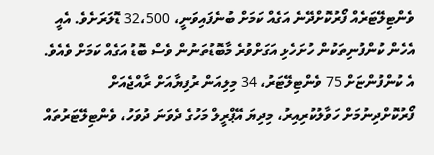ވެންޓިލޭޓަރެއް ފޯރުކޮށްދޭނެ އަގެއް ކަމަށް ބުނެފައިވަނީ، 32،500 ޑޮލަރަށެވެ. އެއީ އެހެން ކުންފުނިތަކުން ހުށަހެޅި އަގަށްވުރެ މާބޮޑުތަނުން ވެސް ބޮޑު އަގެއް ކަމަށް ވެއެވެ. އެ ކުންފުންޏަށް 75 ވެންޓިލޭޓަރު، 34 މިލިއަން ރުފިޔާއަށް ރާއްޖެއަށް ފޯރުކޮށްދިނުމަށް ހަވާލުކުރިއިރު، މިދިޔަ އޭޕްރީލް މަހުގެ ދެވަނަ ދުވަހު، ވެންޓިލޭޓަރުތައް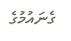ގެނައުމުގެ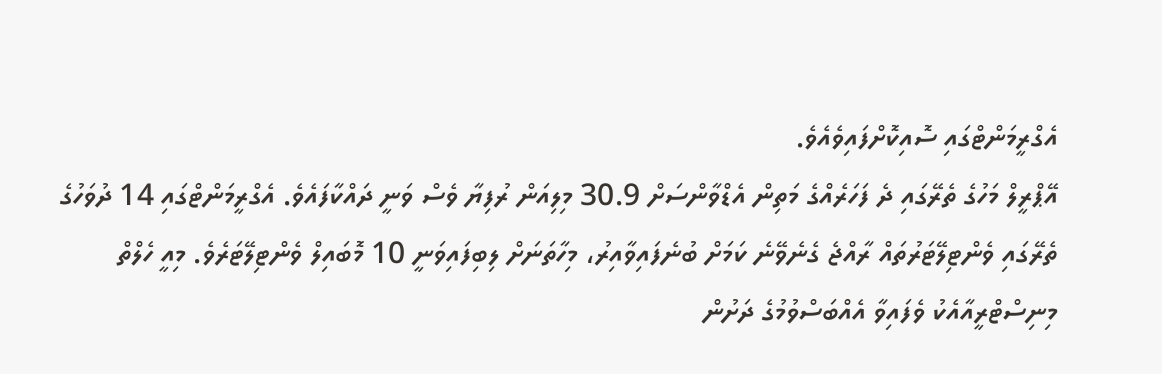އެގްރީމަންޓްގައި ސޮއިކޮށްފައިވެއެވެ.
އޭޕްރީލް މަހުގެ ތެރޭގައި ދެ ފަހަރެއްގެ މަތިން އެޑްވާންސަށް 30.9 މިލިއަން ރުފިޔާ ވެސް ވަނީ ދައްކާފައެވެ. އެގްރީމަންޓްގައި 14 ދުވަހުގެ ތެރޭގައި ވެންޓިލޭޓަރުތައް ރާއްޖެ ގެނެވޭނެ ކަމަށް ބުނެފައިވާއިރު، މިހާތަނަށް ލިބިފައިވަނީ 10 މޮބައިލް ވެންޓިލޭޓަރެވެ. މިއީ ހެލްތް މިނިސްޓްރީއާއެކު ވެފައިވާ އެއްބަސްވުމުގެ ދަށުން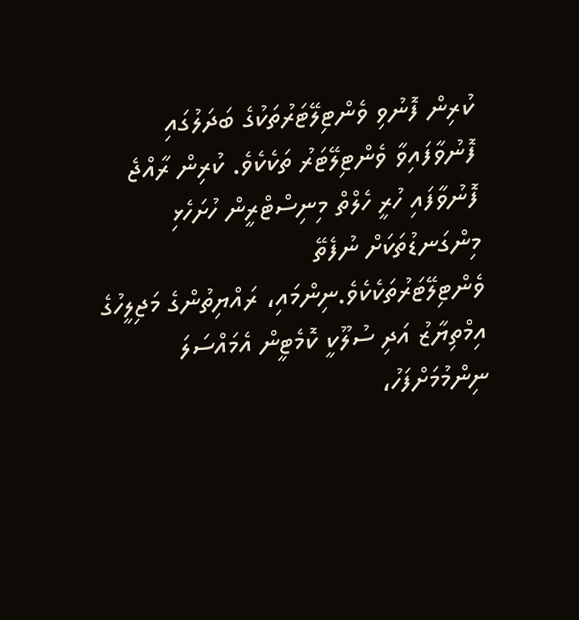ކުރިން ފޮނުވި ވެންޓިލޭޓަރުތަކުގެ ބަދަލުގައި ފޮނުވާފައިވާ ވެންޓިލޭޓަރު ތަކެކެވެ. ކުރިން ރާއްޖެ ފޮނުވާފައި ހުރީ ހެލްތް މިނިސްޓްރީން ހުށަހެޅި މިންގަނޑުތަކަށް ނުފެތޭ ވެންޓިލޭޓަރުތަކެކެވެ.ނިންމައި، ރައްޔިތުންގެ މަޖިލީހުގެ އިމްތިޔާޒު އަދި ސުލޫކީ ކޮމެޓީން އެމައްސަލަ ނިންމުމަށްފަހު،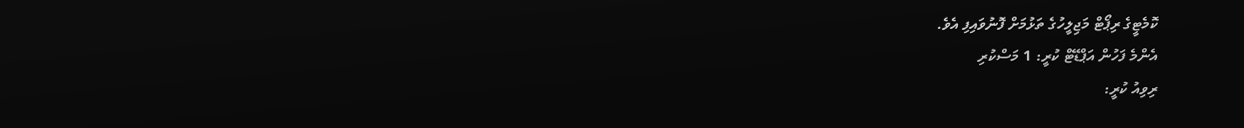ކޮމެޓީގެ ރިޕޯޓް މަޖިލީހުގެ ތަޅުމަށް ފޮނުވައިފި އެވެ.
އެންމެ ފަހުން އަޕްޑޭޓް ކުރީ: 1 މަސްކުރި
ރިވިއު ކުރީ: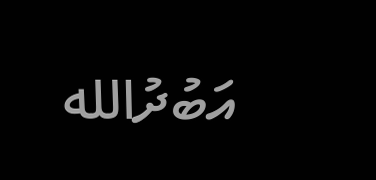އަބުދުالله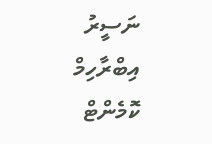ނަސީރު އިބްރާހިމް
ކޮމެންޓް